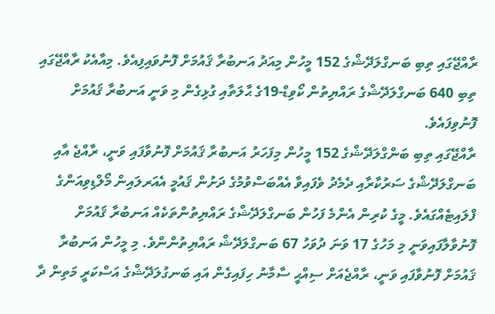ރާއްޖޭގައި ތިބި ބަނގްލަދޭޝްގެ 152 މީހުން މިއަދު އަނބުރާ ޤައުމަށް ފޮނުވައިފިއެވެ. މިއާއެކު ރާއްޖޭގައި ތިބި 640 ބަނގްލަދޭޝްގެ ރައްޔިތުން ކޯވިޑް-19ގެ ޙާލަތާއި ގުޅިގެން މި ވަނީ އަނބުރާ ޤައުމަށް ފޮނުވިފައެވެ.
ރާއްޖޭގައި ތިބި ބަންގްލަދޭޝްގެ 152 މީހުން މިފަހަރު އަނބުރާ ޤައުމަށް ފޮނުވާފައި ވަނީ، ރާއްޖެ އާއި ބަނގްލަދޭޝްގެ ސަރުކާރާއި ދެމެދު ވެފައިވާ އެއްބަސްވުމުގެ ދަށުން ޤައުމީ އެއަރލައިން މޯލްޑިވިއަންގެ ފްލައިޓެއްގައެވެ. މީގެ ކުރިން އެންމެ ފަހުން ބަނގްލަދޭޝްގެ ރައްޔިތުންތަކެއް އަނބުރާ ޤައުމަށް ފޮނުވާލާފައިވަނީ މި މަހުގެ 17 ވަނަ ދުވަހު 67 ބަނގްލަދޭޝް ރައްޔިތުންންވެ. މި މީހުން އަނބުރާ ޤައުމަށް ފޮނުވާފައި ވަނީ، ރާއްޖެއަށް ސިއްޙީ ސާމާނު ހިފައިގެން އައި ބަނގުލަދޭޝްގެ އަސްކަރީ މަތިން ދާ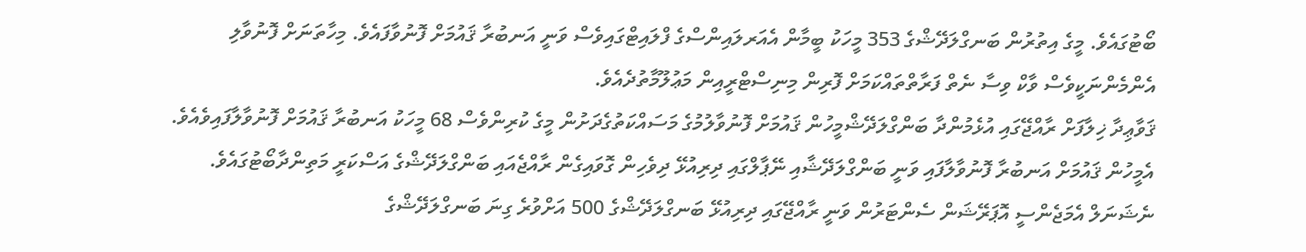ބޯޓުގައެވެ. މީގެ އިތުރުން ބަނގްލަދޭޝްގެ 353 މީހަކު ބީމާން އެއަރލައިންސްގެ ފްލައިޓްގައިވެސް ވަނީ އަނބުރާ ޤައުމަށް ފޮނުވާފައެވެ. މިހާތަނަށް ފޮނުވާލި އެންމެންނަކީވެސް ވާކް ވިސާ ނެތް ފަރާތްތައްކަމަށް ފޮރިން މިނިސްޓްރީއިން މަޢުލޫމާތުދެއެވެ.
ޤަވާޢިދާ ޚިލާފަށް ރާއްޖޭގައި އުޅެމުންދާ ބަންގްލަދޭޝްމީހުން ޤައުމަށް ފޮނުވާލުމުގެ މަސައްކަތުގެދަށުން މީގެ ކުރިންވެސް 68 މީހަކު އަނބުރާ ޤައުމަށް ފޮނުވާލާފައިވެއެވެ. އެމީހުން ޤައުމަށް އަނބުރާ ފޮނުވާލާފައި ވަނީ ބަންގްލަދޭޝާއި ނޭޕާލްގައި ދިރިއުޅޭ ދިވެހިން ގޮވައިގެން ރާއްޖެއައި ބަންގްލަދޭޝްގެ އަސްކަރީ މަތިންދާބޯޓުގައެވެ.
ނެޝަނަލް އެމަޖެންސީ އޮޕަރޭޝަން ސެންޓަރުން ވަނީ ރާއްޖޭގައި ދިރިއުޅޭ ބަނގްލަދޭޝްގެ 500 އަށްވުރެ ގިނަ ބަނގްލަދޭޝްގެ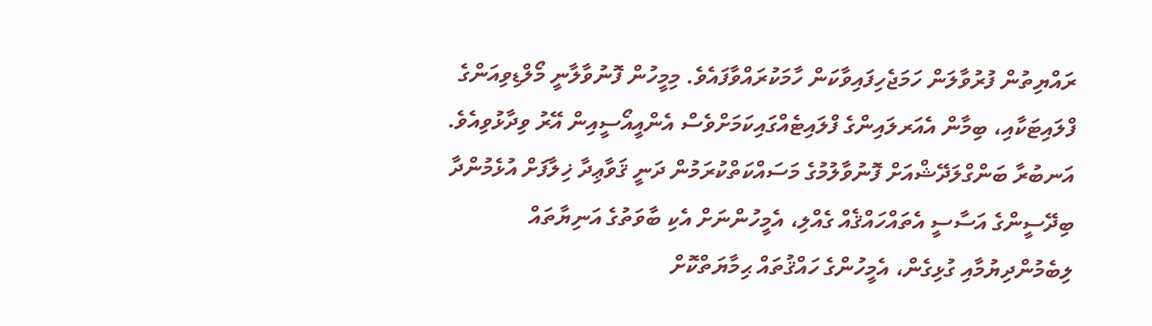ރައްޔިތުން ފުރުވާލަން ހަމަޖެހިފައިވާކަން ހާމަކުރައްވާފައެވެ. މިމީހުން ފޮނުވާލާނީ މޯލްޑިވިއަންގެ ފްލައިޓަކާއި، ބިމާން އެއަރލައިންގެ ފްލައިޓެއްގައިކަމަށްވެސް އެންއީއޯސީއިން އޭރު ވިދާޅުވިއެވެ.
އަނބުރާ ބަންގްލަދޭޝްއަށް ފޮނުވާލުމުގެ މަސައްކަތްކުރަމުން ދަނީ ޤަވާޢިދާ ޚިލާފަށް އުޅެމުންދާ ބިދޭސީންގެ އަސާސީ އެތައްހައްޤެއް ގެއްލި، އެމީހުންނަށް އެކި ބާވަތުގެ އަނިޔާތައް ލިބެމުންދިޔުމާއި ގުޅިގެން، އެމީހުންގެ ހައްޤުތައް ޙިމާޔަތްކޮށް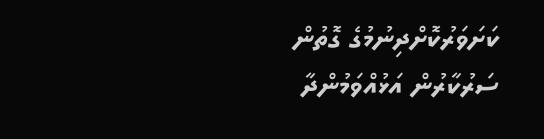ކަށަވަރުކޮށްދިނުމުގެ ގޮތުން ސަރުކާރުން އަޅުއްވަމުންދާ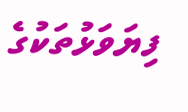ފިޔަވަޅުތަކުގެ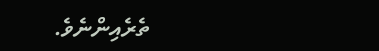ތެރެއިންނެވެ.